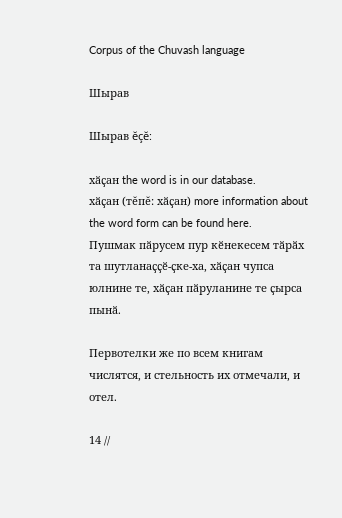Corpus of the Chuvash language

Шырав

Шырав ĕçĕ:

хӑҫан the word is in our database.
хӑҫан (тĕпĕ: хӑҫан) more information about the word form can be found here.
Пушмак пӑрусем пур кӗнекесем тӑрӑх та шутланаҫҫӗ-ҫке-ха, хӑҫан чупса юлнине те, хӑҫан пӑруланине те ҫырса пынӑ.

Первотелки же по всем книгам числятся, и стельность их отмечали, и отел.

14 //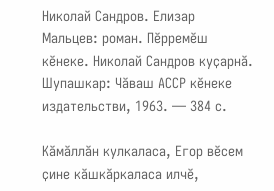Николай Сандров. Елизар Мальцев: роман. Пӗрремӗш кӗнеке. Николай Сандров куҫарнӑ. Шупашкар: Чӑваш АССР кӗнеке издательстви, 1963. — 384 с.

Кӑмӑллӑн кулкаласа, Егор вӗсем ҫине кӑшкӑркаласа илчӗ,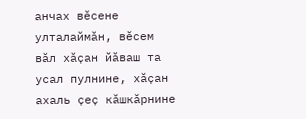анчах вӗсене улталаймӑн, вӗсем вӑл хӑҫан йӑваш та усал пулнине, хӑҫан ахаль ҫеҫ кӑшкӑрнине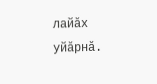лайӑх уйӑрнӑ.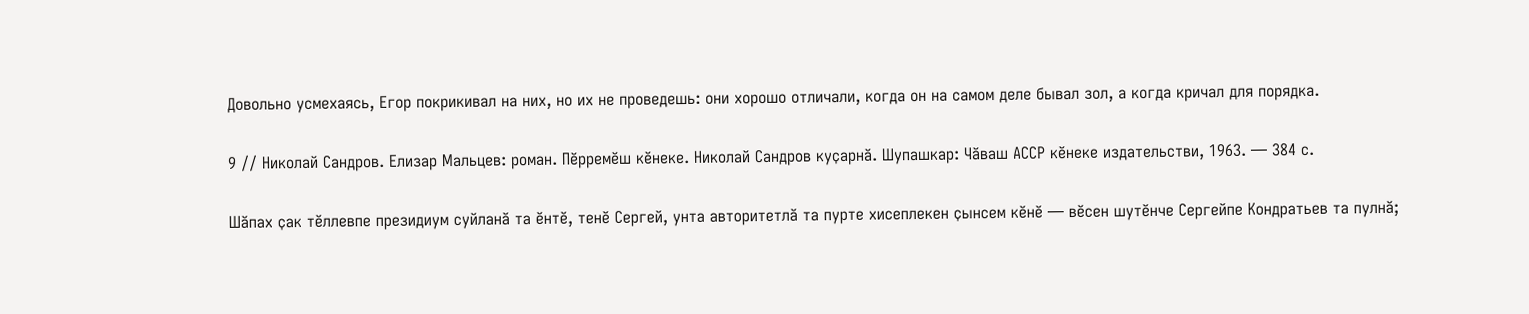Довольно усмехаясь, Егор покрикивал на них, но их не проведешь: они хорошо отличали, когда он на самом деле бывал зол, а когда кричал для порядка.

9 // Николай Сандров. Елизар Мальцев: роман. Пӗрремӗш кӗнеке. Николай Сандров куҫарнӑ. Шупашкар: Чӑваш АССР кӗнеке издательстви, 1963. — 384 с.

Шӑпах ҫак тӗллевпе президиум суйланӑ та ӗнтӗ, тенӗ Сергей, унта авторитетлӑ та пурте хисеплекен ҫынсем кӗнӗ — вӗсен шутӗнче Сергейпе Кондратьев та пулнӑ;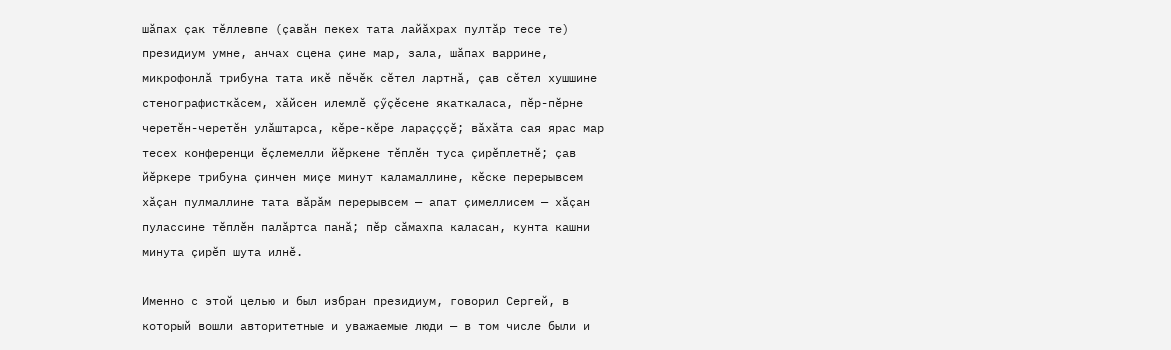шӑпах ҫак тӗллевпе (ҫавӑн пекех тата лайӑхрах пултӑр тесе те) президиум умне, анчах сцена ҫине мар, зала, шӑпах варрине, микрофонлӑ трибуна тата икӗ пӗчӗк сӗтел лартнӑ, ҫав сӗтел хушшине стенографисткӑсем, хӑйсен илемлӗ ҫӳҫӗсене якаткаласа, пӗр-пӗрне черетӗн-черетӗн улӑштарса, кӗре-кӗре лараҫҫҫӗ; вӑхӑта сая ярас мар тесех конференци ӗҫлемелли йӗркене тӗплӗн туса ҫирӗплетнӗ; ҫав йӗркере трибуна ҫинчен миҫе минут каламаллине, кӗске перерывсем хӑҫан пулмаллине тата вӑрӑм перерывсем — апат ҫимеллисем — хӑҫан пулассине тӗплӗн палӑртса панӑ; пӗр сӑмахпа каласан, кунта кашни минута ҫирӗп шута илнӗ.

Именно с этой целью и был избран президиум, говорил Сергей, в который вошли авторитетные и уважаемые люди — в том числе были и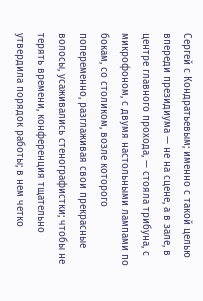Сергей с Кондратьевым; именно с такой целью впереди президиума — не на сцене, а в зале, в центре главного прохода, — стояла трибуна, с микрофоном, с двумя настольными лампами по бокам, со столиком, возле которого попеременно, разглаживая свои прекрасные волосы, усаживались стенографистки; чтобы не терять времени, конференция тщательно утвердила порядок работы; в нем четко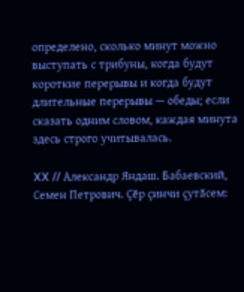определено, сколько минут можно выступать с трибуны, когда будут короткие перерывы и когда будут длительные перерывы — обеды; если сказать одним словом, каждая минута здесь строго учитывалась.

XX // Александр Яндаш. Бабаевский, Семен Петрович. Ҫӗр ҫинчи ҫутӑсем: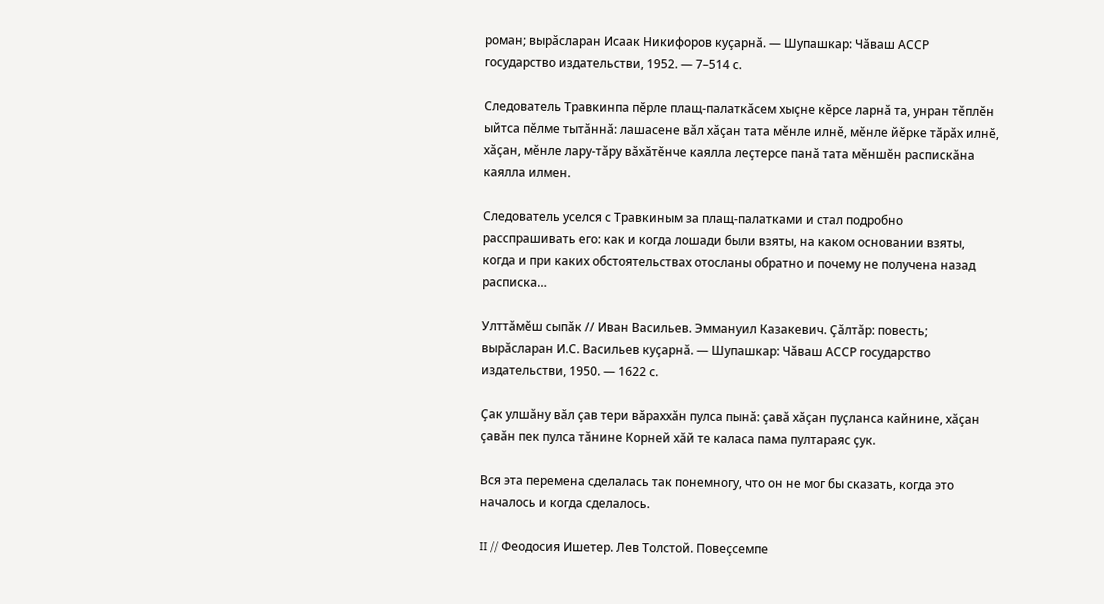роман; вырӑсларан Исаак Никифоров куҫарнӑ. — Шупашкар: Чӑваш АССР государство издательстви, 1952. — 7–514 с.

Следователь Травкинпа пӗрле плащ-палаткӑсем хыҫне кӗрсе ларнӑ та, унран тӗплӗн ыйтса пӗлме тытӑннӑ: лашасене вӑл хӑҫан тата мӗнле илнӗ, мӗнле йӗрке тӑрӑх илнӗ, хӑҫан, мӗнле лару-тӑру вӑхӑтӗнче каялла леҫтерсе панӑ тата мӗншӗн распискӑна каялла илмен.

Следователь уселся с Травкиным за плащ-палатками и стал подробно расспрашивать его: как и когда лошади были взяты, на каком основании взяты, когда и при каких обстоятельствах отосланы обратно и почему не получена назад расписка…

Улттӑмӗш сыпӑк // Иван Васильев. Эммануил Казакевич. Ҫӑлтӑр: повесть; вырӑсларан И.С. Васильев куҫарнӑ. — Шупашкар: Чӑваш АССР государство издательстви, 1950. — 1622 с.

Ҫак улшӑну вӑл ҫав тери вӑраххӑн пулса пынӑ: ҫавӑ хӑҫан пуҫланса кайнине, хӑҫан ҫавӑн пек пулса тӑнине Корней хӑй те каласа пама пултараяс ҫук.

Вся эта перемена сделалась так понемногу, что он не мог бы сказать, когда это началось и когда сделалось.

II // Феодосия Ишетер. Лев Толстой. Повеҫсемпе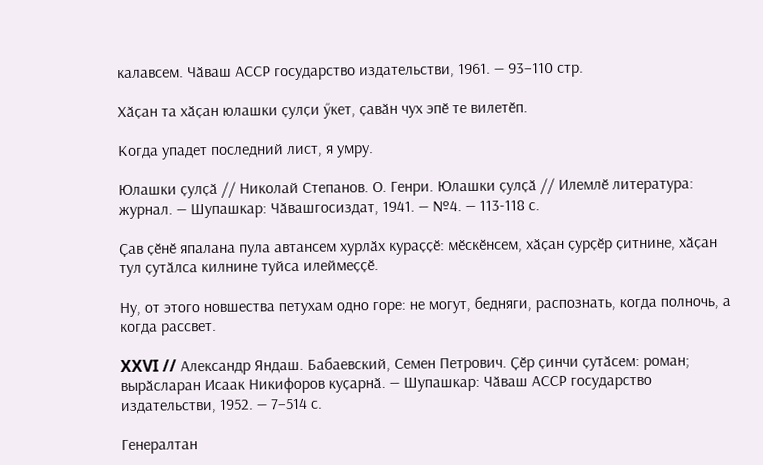калавсем. Чӑваш АССР государство издательстви, 1961. — 93–110 стр.

Хӑҫан та хӑҫан юлашки ҫулҫи ӳкет, ҫавӑн чух эпӗ те вилетӗп.

Когда упадет последний лист, я умру.

Юлашки ҫулҫӑ // Николай Степанов. О. Генри. Юлашки ҫулҫӑ // Илемлӗ литература: журнал. — Шупашкар: Чӑвашгосиздат, 1941. — №4. — 113-118 с.

Ҫав ҫӗнӗ япалана пула автансем хурлӑх кураҫҫӗ: мӗскӗнсем, хӑҫан ҫурҫӗр ҫитнине, хӑҫан тул ҫутӑлса килнине туйса илеймеҫҫӗ.

Ну, от этого новшества петухам одно горе: не могут, бедняги, распознать, когда полночь, а когда рассвет.

XXVI // Александр Яндаш. Бабаевский, Семен Петрович. Ҫӗр ҫинчи ҫутӑсем: роман; вырӑсларан Исаак Никифоров куҫарнӑ. — Шупашкар: Чӑваш АССР государство издательстви, 1952. — 7–514 с.

Генералтан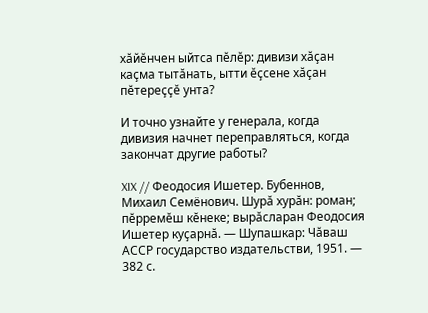хӑйӗнчен ыйтса пӗлӗр: дивизи хӑҫан каҫма тытӑнать, ытти ӗҫсене хӑҫан пӗтереҫҫӗ унта?

И точно узнайте у генерала, когда дивизия начнет переправляться, когда закончат другие работы?

XIX // Феодосия Ишетер. Бубеннов, Михаил Семёнович. Шурӑ хурӑн: роман; пӗрремӗш кӗнеке; вырӑсларан Феодосия Ишетер куҫарнӑ. — Шупашкар: Чӑваш АССР государство издательстви, 1951. — 382 с.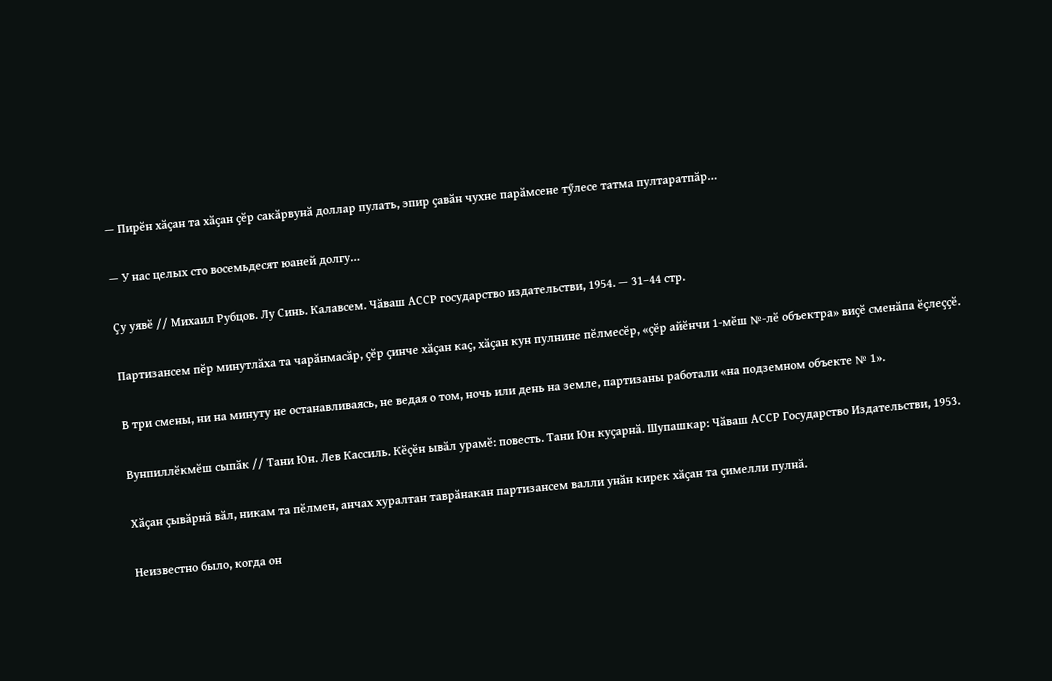— Пирӗн хӑҫан та хӑҫан ҫӗр сакӑрвунӑ доллар пулать, эпир ҫавӑн чухне парӑмсене тӳлесе татма пултаратпӑр…

— У нас целых сто восемьдесят юаней долгу…

Ҫу уявӗ // Михаил Рубцов. Лу Синь. Калавсем. Чӑваш АССР государство издательстви, 1954. — 31–44 стр.

Партизансем пӗр минутлӑха та чарӑнмасӑр, ҫӗр ҫинче хӑҫан каҫ, хӑҫан кун пулнине пӗлмесӗр, «ҫӗр айӗнчи 1-мӗш №-лӗ объектра» виҫӗ сменӑпа ӗҫлеҫҫӗ.

В три смены, ни на минуту не останавливаясь, не ведая о том, ночь или день на земле, партизаны работали «на подземном объекте № 1».

Вунпиллӗкмӗш сыпӑк // Тани Юн. Лев Кассиль. Кӗҫӗн ывӑл урамӗ: повесть. Тани Юн куҫарнӑ. Шупашкар: Чӑваш АССР Государство Издательстви, 1953.

Хӑҫан ҫывӑрнӑ вӑл, никам та пӗлмен, анчах хуралтан таврӑнакан партизансем валли унӑн кирек хӑҫан та ҫимелли пулнӑ.

Неизвестно было, когда он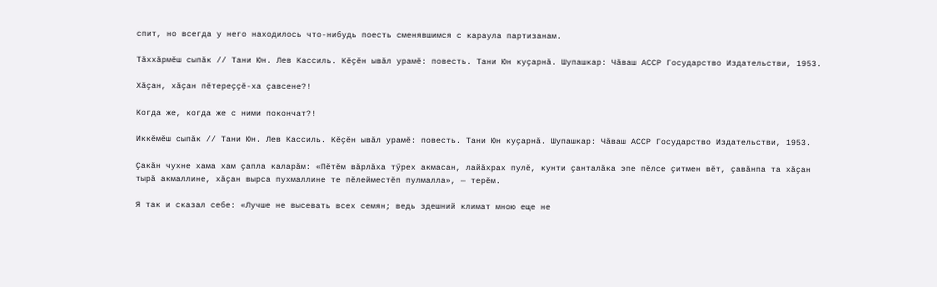спит, но всегда у него находилось что-нибудь поесть сменявшимся с караула партизанам.

Тӑххӑрмӗш сыпӑк // Тани Юн. Лев Кассиль. Кӗҫӗн ывӑл урамӗ: повесть. Тани Юн куҫарнӑ. Шупашкар: Чӑваш АССР Государство Издательстви, 1953.

Хӑҫан, хӑҫан пӗтереҫҫӗ-ха ҫавсене?!

Когда же, когда же с ними покончат?!

Иккӗмӗш сыпӑк // Тани Юн. Лев Кассиль. Кӗҫӗн ывӑл урамӗ: повесть. Тани Юн куҫарнӑ. Шупашкар: Чӑваш АССР Государство Издательстви, 1953.

Ҫакӑн чухне хама хам ҫапла каларӑм: «Пӗтӗм вӑрлӑха тӳрех акмасан, лайӑхрах пулӗ, кунти ҫанталӑка эпе пӗлсе ҫитмен вӗт, ҫавӑнпа та хӑҫан тырӑ акмаллине, хӑҫан вырса пухмаллине те пӗлейместӗп пулмалла», — терӗм.

Я так и сказал себе: «Лучше не высевать всех семян; ведь здешний климат мною еще не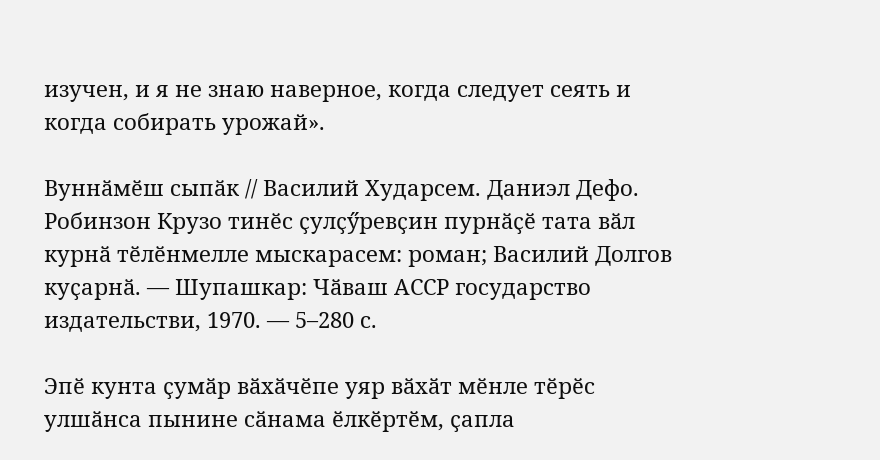изучен, и я не знаю наверное, когда следует сеять и когда собирать урожай».

Вуннӑмӗш сыпӑк // Василий Хударсем. Даниэл Дефо. Робинзон Крузо тинӗс ҫулҫӳревҫин пурнӑҫӗ тата вӑл курнӑ тӗлӗнмелле мыскарасем: роман; Василий Долгов куҫарнӑ. — Шупашкар: Чӑваш АССР государство издательстви, 1970. — 5–280 с.

Эпӗ кунта ҫумӑр вӑхӑчӗпе уяр вӑхӑт мӗнле тӗрӗс улшӑнса пынине сӑнама ӗлкӗртӗм, ҫапла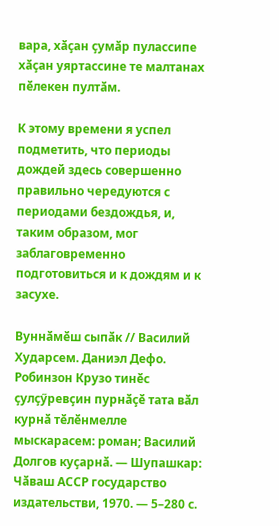вара, хӑҫан ҫумӑр пулассипе хӑҫан уяртассине те малтанах пӗлекен пултӑм.

К этому времени я успел подметить, что периоды дождей здесь совершенно правильно чередуются с периодами бездождья, и, таким образом, мог заблаговременно подготовиться и к дождям и к засухе.

Вуннӑмӗш сыпӑк // Василий Хударсем. Даниэл Дефо. Робинзон Крузо тинӗс ҫулҫӳревҫин пурнӑҫӗ тата вӑл курнӑ тӗлӗнмелле мыскарасем: роман; Василий Долгов куҫарнӑ. — Шупашкар: Чӑваш АССР государство издательстви, 1970. — 5–280 с.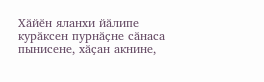Хӑйӗн яланхи йӑлипе курӑксен пурнӑҫне сӑнаса пынисене, хӑҫан акнине,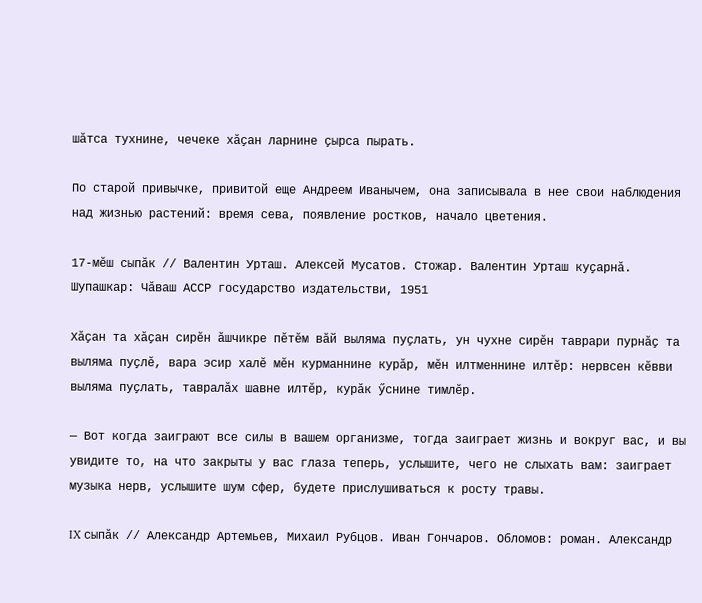шӑтса тухнине, чечеке хӑҫан ларнине ҫырса пырать.

По старой привычке, привитой еще Андреем Иванычем, она записывала в нее свои наблюдения над жизнью растений: время сева, появление ростков, начало цветения.

17-мӗш сыпӑк // Валентин Урташ. Алексей Мусатов. Стожар. Валентин Урташ куҫарнӑ. Шупашкар: Чӑваш АССР государство издательстви, 1951

Хӑҫан та хӑҫан сирӗн ӑшчикре пӗтӗм вӑй выляма пуҫлать, ун чухне сирӗн таврари пурнӑҫ та выляма пуҫлӗ, вара эсир халӗ мӗн курманнине курӑр, мӗн илтменнине илтӗр: нервсен кӗвви выляма пуҫлать, тавралӑх шавне илтӗр, курӑк ӳснине тимлӗр.

— Вот когда заиграют все силы в вашем организме, тогда заиграет жизнь и вокруг вас, и вы увидите то, на что закрыты у вас глаза теперь, услышите, чего не слыхать вам: заиграет музыка нерв, услышите шум сфер, будете прислушиваться к росту травы.

IX сыпӑк // Александр Артемьев, Михаил Рубцов. Иван Гончаров. Обломов: роман. Александр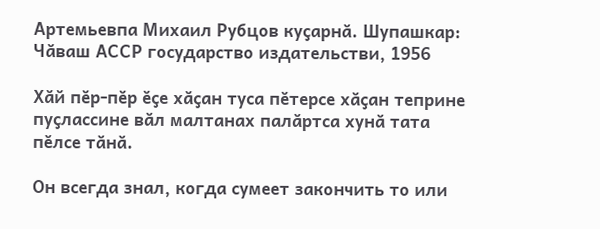Артемьевпа Михаил Рубцов куҫарнӑ. Шупашкар: Чӑваш АССР государство издательстви, 1956

Хӑй пӗр-пӗр ӗҫе хӑҫан туса пӗтерсе хӑҫан теприне пуҫлассине вӑл малтанах палӑртса хунӑ тата пӗлсе тӑнӑ.

Он всегда знал, когда сумеет закончить то или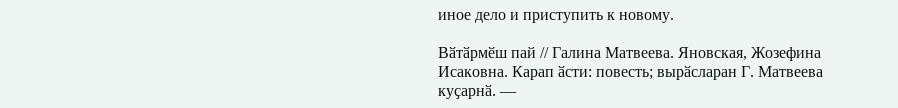иное дело и приступить к новому.

Вӑтӑрмӗш пай // Галина Матвеева. Яновская, Жозефина Исаковна. Карап ӑсти: повесть; вырӑсларан Г. Матвеева куҫарнӑ. —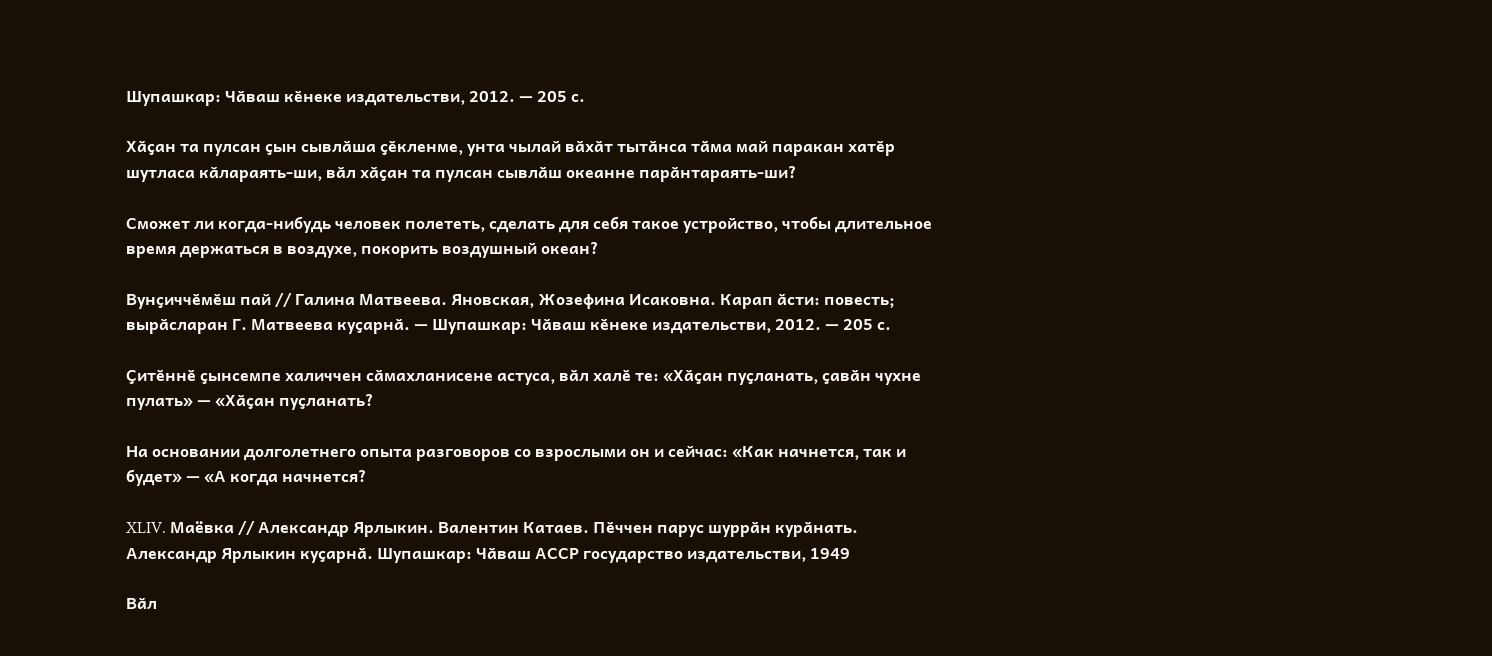Шупашкар: Чӑваш кӗнеке издательстви, 2012. — 205 с.

Хӑҫан та пулсан ҫын сывлӑша ҫӗкленме, унта чылай вӑхӑт тытӑнса тӑма май паракан хатӗр шутласа кӑлараять-ши, вӑл хӑҫан та пулсан сывлӑш океанне парӑнтараять-ши?

Сможет ли когда-нибудь человек полететь, сделать для себя такое устройство, чтобы длительное время держаться в воздухе, покорить воздушный океан?

Вунҫиччӗмӗш пай // Галина Матвеева. Яновская, Жозефина Исаковна. Карап ӑсти: повесть; вырӑсларан Г. Матвеева куҫарнӑ. — Шупашкар: Чӑваш кӗнеке издательстви, 2012. — 205 с.

Ҫитӗннӗ ҫынсемпе халиччен сӑмахланисене астуса, вӑл халӗ те: «Хӑҫан пуҫланать, ҫавӑн чухне пулать» — «Хӑҫан пуҫланать?

На основании долголетнего опыта разговоров со взрослыми он и сейчас: «Как начнется, так и будет» — «А когда начнется?

XLIV. Маёвка // Александр Ярлыкин. Валентин Катаев. Пӗччен парус шуррӑн курӑнать. Александр Ярлыкин куҫарнӑ. Шупашкар: Чӑваш АССР государство издательстви, 1949

Вӑл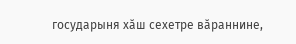государыня хӑш сехетре вӑраннине,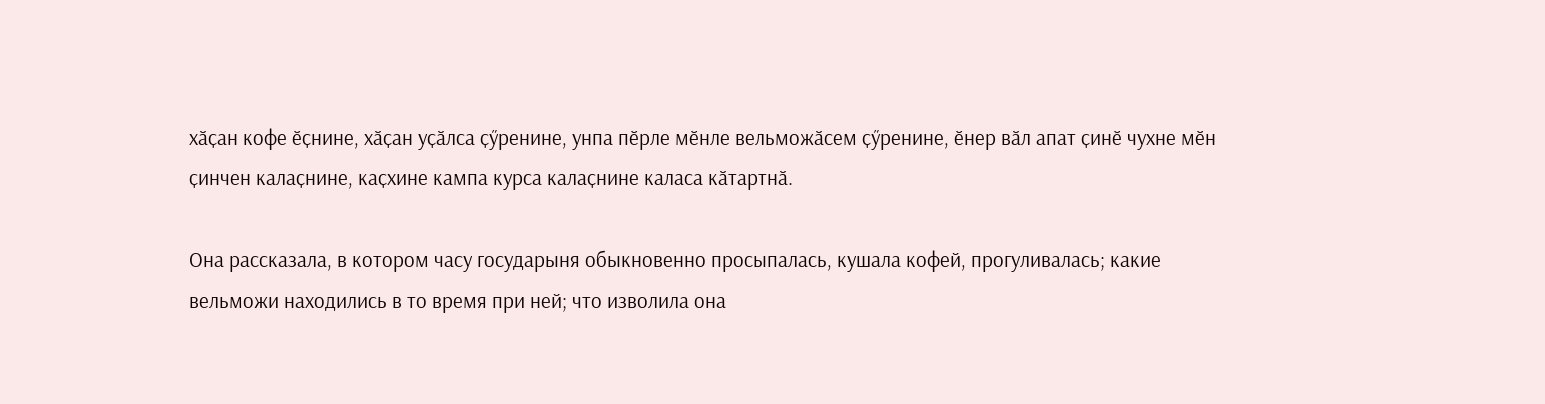хӑҫан кофе ӗҫнине, хӑҫан уҫӑлса ҫӳренине, унпа пӗрле мӗнле вельможӑсем ҫӳренине, ӗнер вӑл апат ҫинӗ чухне мӗн ҫинчен калаҫнине, каҫхине кампа курса калаҫнине каласа кӑтартнӑ.

Она рассказала, в котором часу государыня обыкновенно просыпалась, кушала кофей, прогуливалась; какие вельможи находились в то время при ней; что изволила она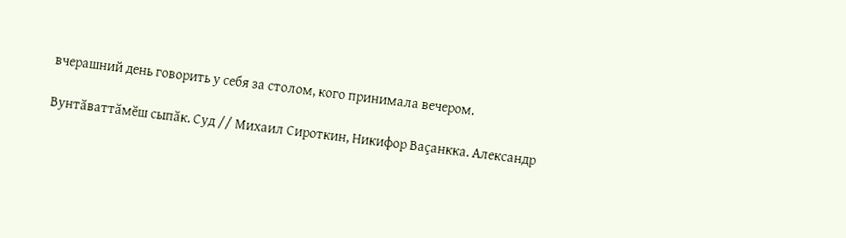вчерашний день говорить у себя за столом, кого принимала вечером.

Вунтӑваттӑмӗш сыпӑк. Суд // Михаил Сироткин, Никифор Ваҫанкка. Александр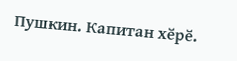Пушкин. Капитан хӗрӗ.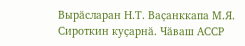Вырӑсларан Н.Т. Ваҫанккапа М.Я. Сироткин куҫарнӑ. Чӑваш АССР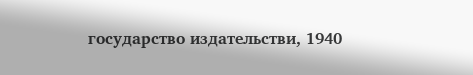государство издательстви, 1940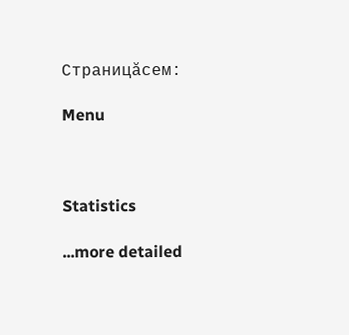Страницăсем:

Menu



Statistics

...more detailed